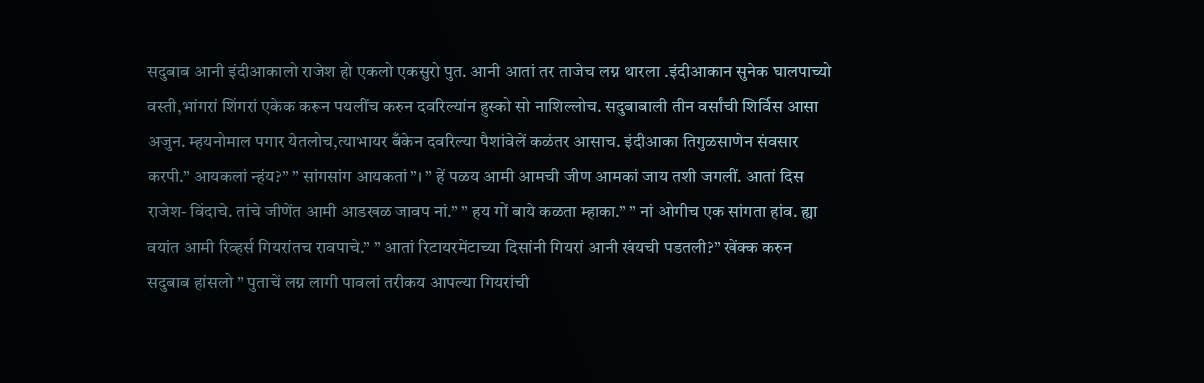सदुबाब आनी इंदीआकालो राजेश हो एकलो एकसुरो पुत. आनी आतां तर ताजेच लग्न थारला .इंदीआकान सुनेक घालपाच्यो वस्ती,भांगरां शिंगरां एकेक करून पयलींच करुन दवरिल्यांन हुस्को सो नाशिल्लोच. सदुबाबाली तीन वर्सांची शिर्विस आसा अजुन. म्हयनोमाल पगार येतलोच,त्याभायर बँकेन दवरिल्या पैशांवेलें कळंतर आसाच. इंदीआका तिगुळसाणेन संवसार करपी.” आयकलां न्हंय?” ” सांगसांग आयकतां”। ” हें पळय आमी आमची जीण आमकां जाय तशी जगलीं. आतां दिस राजेश- विंदाचे. तांचे जीणेंत आमी आडखळ जावप नां.” ” हय गों बाये कळता म्हाका.” ” नां ओगीच एक सांगता हांव. ह्या वयांत आमी रिव्हर्स गियरांतच रावपाचे.” ” आतां रिटायरमेंटाच्या दिसांनी गियरां आनी खंयची पडतली?” खेंक्क करुन सदुबाब हांसलो ” पुताचें लग्न लागी पावलां तरीकय आपल्या गियरांची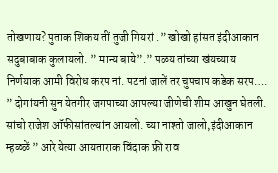तोखणाय? पुताक शिकय तीं तुजी गियरां .” खोखो हांसत इंदीआकान सदुबाबाक कुलायलो. ” मान्य बाये”.” पळय तांच्या खंयच्याय निर्णयाक आमी विरोध करप नां. पटनां जालें तर चुपचाप कडेक सरप…. ” दोगांयनी सुन येतगीर जगपाच्या आपल्या जीणेची शीम आखुन घेतली.
सांचो राजेश ऑफीसांतल्यांन आयलो. च्या नाश्तो जालो,इंदीआकान म्हळ्ळें ” आरे येत्या आयताराक विंदाक फ्री राव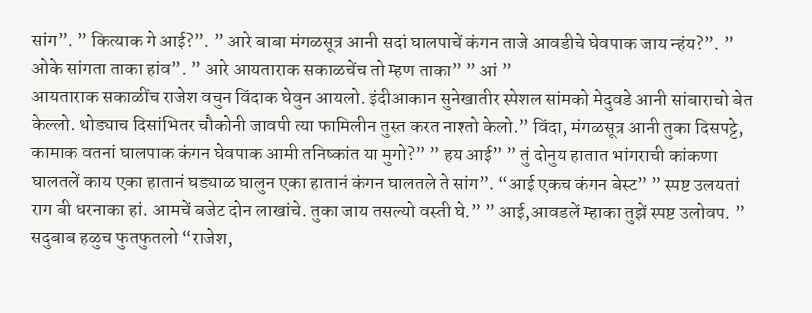सांग”. ” कित्याक गे आई?”. ” आरे बाबा मंगळसूत्र आनी सदां घालपाचें कंगन ताजे आवडीचे घेवपाक जाय न्हंय?”. ” ओके सांगता ताका हांव”. ” आरे आयताराक सकाळचेंच तो म्हण ताका” ” आं ”
आयताराक सकाळींच राजेश वचुन विंदाक घेवुन आयलो. इंदीआकान सुनेखातीर स्पेशल सांमको मेदुवडे आनी सांबाराचो बेत केल्लो. थोड्याच दिसांभितर चौकोनी जावपी त्या फामिलीन तुस्त करत नाश्तो केलो.” विंदा, मंगळसूत्र आनी तुका दिसपट्टे, कामाक वतनां घालपाक कंगन घेवपाक आमी तनिष्कांत या मुगो?” ” हय आई” ” तुं दोनुय हातात भांगराची कांकणा घालतलें काय एका हातानं घड्याळ घालुन एका हातानं कंगन घालतले ते सांग”. “आई एकच कंगन बेस्ट” ” स्पष्ट उलयतां राग बी धरनाका हां. आमचें बजेट दोन लाखांचे. तुका जाय तसल्यो वस्ती घे.” ” आई,आवडलें म्हाका तुझें स्पष्ट उलोवप. ” सदुबाब हळुच फुतफुतलो “राजेश,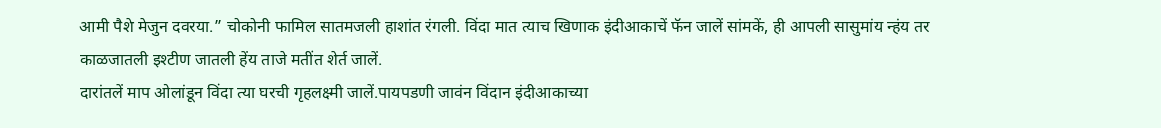आमी पैशे मेजुन दवरया.” चोकोनी फामिल सातमजली हाशांत रंगली. विंदा मात त्याच खिणाक इंदीआकाचें फॅन जालें सांमकें, ही आपली सासुमांय न्हंय तर काळजातली इश्टीण जातली हेंय ताजे मतींत शेर्त जालें.
दारांतलें माप ओलांडून विंदा त्या घरची गृहलक्ष्मी जालें.पायपडणी जावंन विंदान इंदीआकाच्या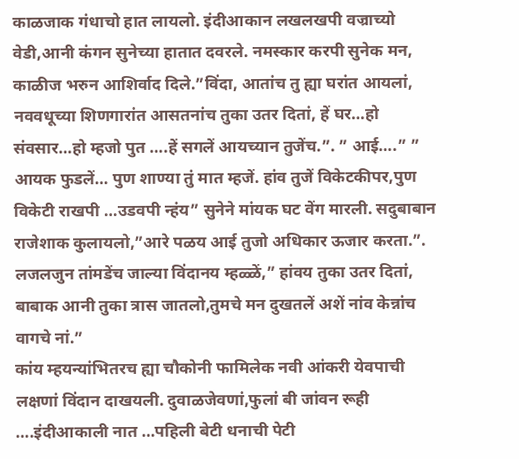काळजाक गंधाचो हात लायलो. इंदीआकान लखलखपी वज्राच्यो वेडी,आनी कंगन सुनेच्या हातात दवरले. नमस्कार करपी सुनेक मन, काळीज भरुन आशिर्वाद दिले.”विंदा, आतांच तु ह्या घरांत आयलां, नववधूच्या शिणगारांत आसतनांच तुका उतर दितां, हें घर…हो संवसार…हो म्हजो पुत ….हें सगलें आयच्यान तुजेंच.”. ” आई….” ” आयक फुडलें… पुण शाण्या तुं मात म्हजें. हांव तुजें विकेटकीपर,पुण विकेटी राखपी …उडवपी न्हंय” सुनेने मांयक घट वेंग मारली. सदुबाबान राजेशाक कुलायलो,”आरे पळय आई तुजो अधिकार ऊजार करता.”. लजलजुन तांमडेंच जाल्या विंदानय म्हळ्ळें,” हांवय तुका उतर दितां, बाबाक आनी तुका त्रास जातलो,तुमचे मन दुखतलें अशें नांव केन्नांच वागचे नां.”
कांय म्हयन्यांभितरच ह्या चौकोनी फामिलेक नवी आंकरी येवपाची लक्षणां विंदान दाखयली. दुवाळजेवणां,फुलां बी जांवन रूही ….इंदीआकाली नात …पहिली बेटी धनाची पेटी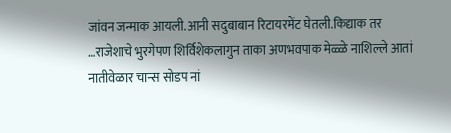जांवन जन्माक आयली.आनी सदुबाबान रिटायरमेंट घेतली.किद्याक तर …राजेशाचे भुरगेपण शिर्विशेकलागुन ताका अणभवपाक मेळ्ळे नाशिल्ले आतां नातीवेळार चान्स सोडप नां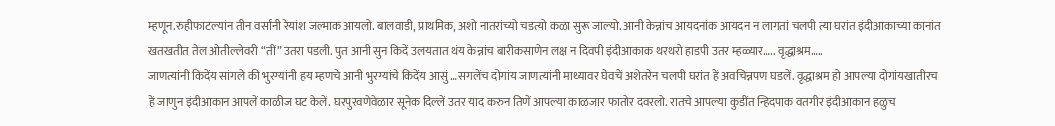म्हणून.रुहीफाटल्यांन तीन वर्सांनी रेयांश जल्माक आयलो. बालवाडी, प्राथमिक, अशो नातरांच्यो चडत्यो कळा सुरू जाल्यो. आनी केन्नांच आयदनांक आयदन न लागतां चलपी त्या घरांत इंदीआकाच्या कानांत खतखतीत तेल ओतील्लेवरी “तीं” उतरा पडली. पुत आनी सुन किदें उलयतात थंय केन्नांच बारीकसाणेन लक्ष न दिवपी इंदीआकाक थरथरो हाडपी उतर म्हळ्यार….. वृद्धाश्रम…..
जाणत्यांनी किदेंय सांगले की भुरग्यांनी हय म्हणचे आनी भुरग्यांचे किदेंय आसुं …सगलेंच दोगांय जाणत्यांनी माथ्यावर घेवचें अशेतरेन चलपी घरांत हें अवचिन्नपण घडलें. वृद्धाश्रम हो आपल्या दोगांयखातीरच हें जाणुन इंदीआकान आपलें काळीज घट केलें. घरपुरवणेवेळार सूनेक दिल्लें उतर याद करुन तिणें आपल्या काळजार फातोर दवरलो. रातचे आपल्या कुडींत न्हिदपाक वतगीर इंदीआकान हळुच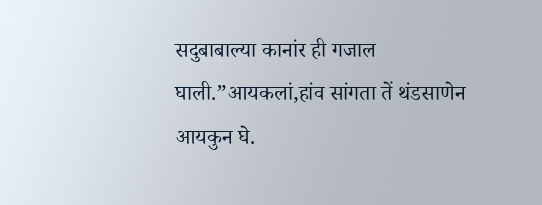सदुबाबाल्या कानांर ही गजाल घाली.”आयकलां,हांव सांगता तें थंडसाणेन आयकुन घे.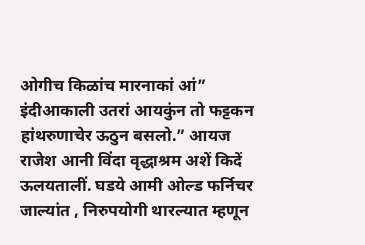ओगीच किळांच मारनाकां आं” इंदीआकाली उतरां आयकुंन तो फट्टकन हांथरुणाचेर ऊठुन बसलो.” आयज राजेश आनी विंदा वृद्धाश्रम अशें किदें ऊलयतालीं. घडये आमी ओल्ड फर्निचर जाल्यांत , निरुपयोगी थारल्यात म्हणून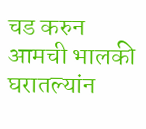चड करुन आमची भालकी घरातल्यांन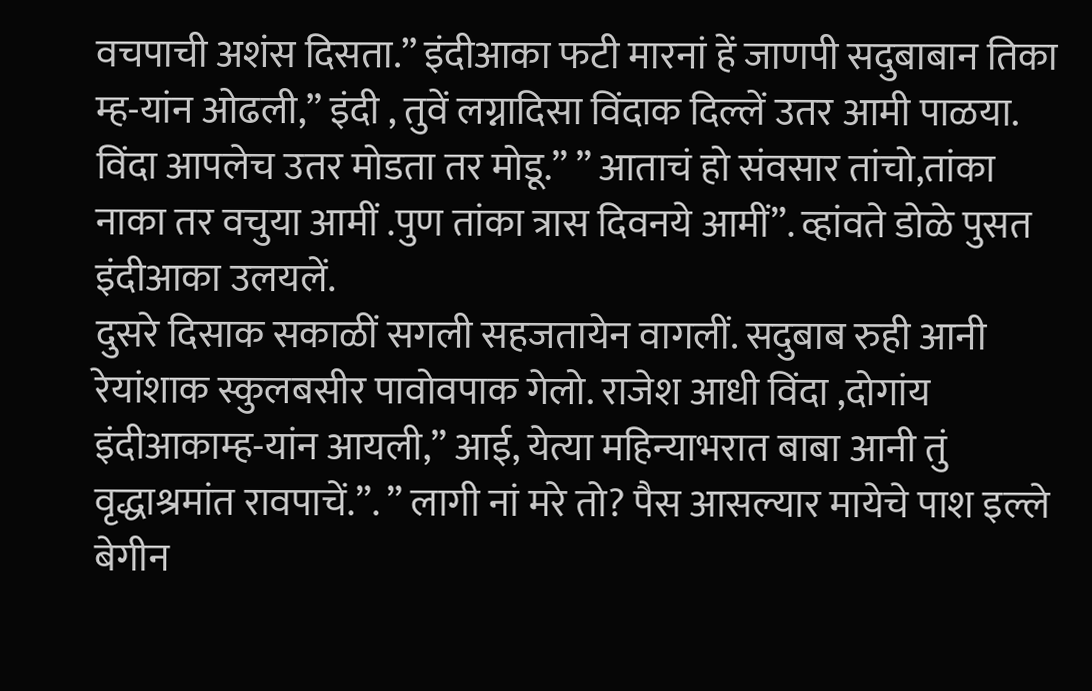वचपाची अशंस दिसता.” इंदीआका फटी मारनां हें जाणपी सदुबाबान तिका म्ह-यांन ओढली,” इंदी , तुवें लग्नादिसा विंदाक दिल्लें उतर आमी पाळया. विंदा आपलेच उतर मोडता तर मोडू.” ” आताचं हो संवसार तांचो,तांका नाका तर वचुया आमीं .पुण तांका त्रास दिवनये आमीं”. व्हांवते डोळे पुसत इंदीआका उलयलें.
दुसरे दिसाक सकाळीं सगली सहजतायेन वागलीं. सदुबाब रुही आनी रेयांशाक स्कुलबसीर पावोवपाक गेलो. राजेश आधी विंदा ,दोगांय इंदीआकाम्ह-यांन आयली,” आई, येत्या महिन्याभरात बाबा आनी तुं वृद्धाश्रमांत रावपाचें.”. ” लागी नां मरे तो? पैस आसल्यार मायेचे पाश इल्ले बेगीन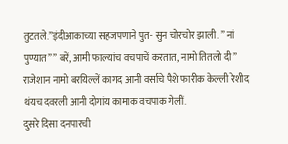तुटतले.”इंदीआकाच्या सहजपणाने पुत- सुन चोरचोर झाली. ” नां पुण्यात” ” बरें, आमी फाल्यांच वचपाचें करतात, नामो तितलो दी” राजेशान नामो बरयिल्लें कागद आनी वर्साचे पैशे फारीक केल्ली रेशीद थंयच दवरली आनी दोगांय कामाक वचपाक गेलीं.
दुसरे दिसा दनपारची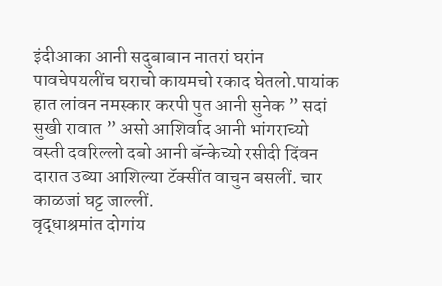इंदीआका आनी सदुबाबान नातरां घरांन पावचेपयलींच घराचो कायमचो रकाद घेतलो.पायांक हात लांवन नमस्कार करपी पुत आनी सुनेक ” सदां सुखी रावात ” असो आशिर्वाद आनी भांगराच्यो वस्ती दवरिल्लो दबो आनी बॅन्केच्यो रसीदी दिंवन दारात उब्या आशिल्या टॅक्सींत वाचुन बसलीं. चार काळजां घट्ट जाल्लीं.
वृद्धाश्रमांत दोगांय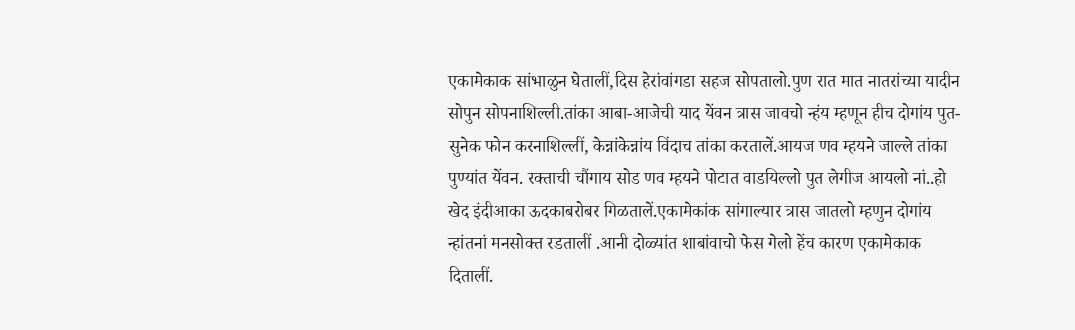एकामेकाक सांभाळुन घेतालीं,दिस हेरांवांगडा सहज सोपतालो.पुण रात मात नातरांच्या यादीन सोपुन सोपनाशिल्ली.तांका आबा-आजेची याद येंवन त्रास जावचो न्हंय म्हणून हीच दोगांय पुत-सुनेक फोन करनाशिल्लीं, केन्नांकेन्नांय विंदाच तांका करतालें.आयज णव म्हयने जाल्ले तांका पुण्यांत येंवन. रक्ताची चौंगाय सोड णव म्हयने पोटात वाडयिल्लो पुत लेगीज आयलो नां..हो खेद इंदीआका ऊदकाबरोबर गिळतालें.एकामेकांक सांगाल्यार त्रास जातलो म्हणुन दोगांय न्हांतनां मनसोक्त रडतालीं .आनी दोळ्यांत शाबांवाचो फेस गेलो हेंच कारण एकामेकाक दितालीं.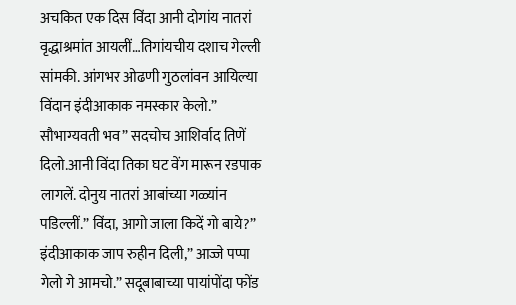अचकित एक दिस विंदा आनी दोगांय नातरां वृद्धाश्रमांत आयलीं…तिगांयचीय दशाच गेल्ली सांमकी. आंगभर ओढणी गुठलांवन आयिल्या विंदान इंदीआकाक नमस्कार केलो.” सौभाग्यवती भव” सदचोच आशिर्वाद तिणें दिलो.आनी विंदा तिका घट वेंग मारून रडपाक लागलें. दोनुय नातरां आबांच्या गळ्यांन पडिल्लीं.” विंदा, आगो जाला किदें गो बाये?” इंदीआकाक जाप रुहीन दिली,” आज्जे पप्पा गेलो गे आमचो.” सदूबाबाच्या पायांपोंदा फोंड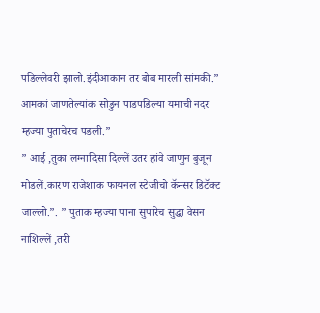पडिल्लेवरी झालो.इंदीआकान तर बोब मारली सांमकी.” आमकां जाणतेल्यांक सोडुन पाडपडिल्या यमाची नदर म्हज्या पुताचेरच पडली.”
” आई ,तुका लग्नादिसा दिल्लें उतर हांवे जाणुन बुजून मोडलें.कारण राजेशाक फायनल स्टेजीचो कॅन्सर डिटॅक्ट जाल्लो.”. ” पुताक म्हज्या पाना सुपारेच सुद्धा वेसन नाशिल्लें ,तरी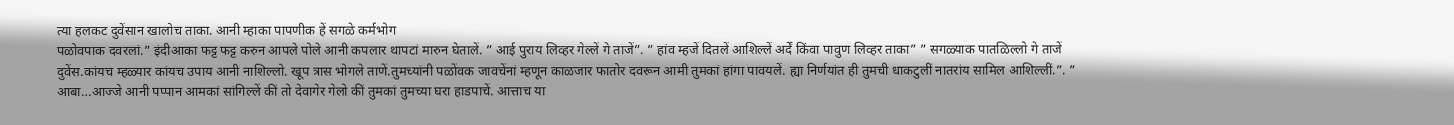त्या हलकट दुवेंसान खालोच ताका. आनी म्हाका पापणीक हें सगळे कर्मभोग
पळोवपाक दवरलां.” इंदीआका फट्ट फट्ट करुन आपले पोले आनी कपलार थापटां मारुन घेतालें. ” आई पुराय लिव्हर गेल्लें गे ताजें”. ” हांव म्हजें दितलें आशिल्लें अर्दें किंवा पावुण लिव्हर ताका” ” सगळ्याक पातळिल्लो गे ताजें दुवेंस.कांयच म्हळ्यार कांयच उपाय आनी नाशिल्लो. खूप त्रास भोगले ताणें.तुमच्यांनी पळोंवक जावचेंनां म्हणून काळजार फातोर दवरून आमी तुमकां हांगा पावयलें. ह्या निर्णयांत ही तुमची धाकटुलीं नातरांय सामिल आशिल्लीं.”. ” आबा…आज्जे आनी पप्पान आमकां सांगिल्लें कीं तो देवागेर गेलो कीं तुमकां तुमच्या घरा हाडपाचें. आत्ताच या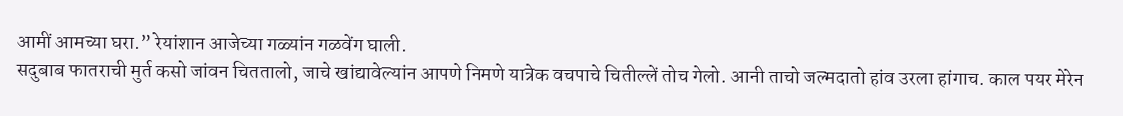आमीं आमच्या घरा.” रेयांशान आजेच्या गळ्यांन गळवेंग घाली.
सदुबाब फातराची मुर्त कसो जांवन चिततालो, जाचे खांद्यावेल्यांन आपणे निमणे यात्रेक वचपाचे चितील्लें तोच गेलो. आनी ताचो जल्मदातो हांव उरला हांगाच. काल पयर मेरेन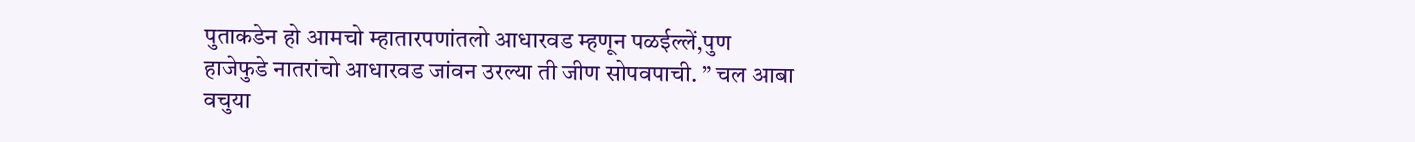पुताकडेन हो आमचो म्हातारपणांतलो आधारवड म्हणून पळईल्लें,पुण हाजेफुडे नातरांचो आधारवड जांवन उरल्या ती जीण सोपवपाची. ” चल आबा वचुया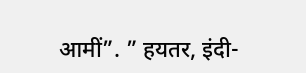आमीं”. ” हयतर, इंदी-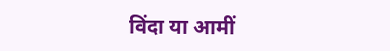विंदा या आमीं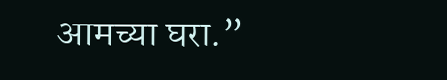आमच्या घरा.”